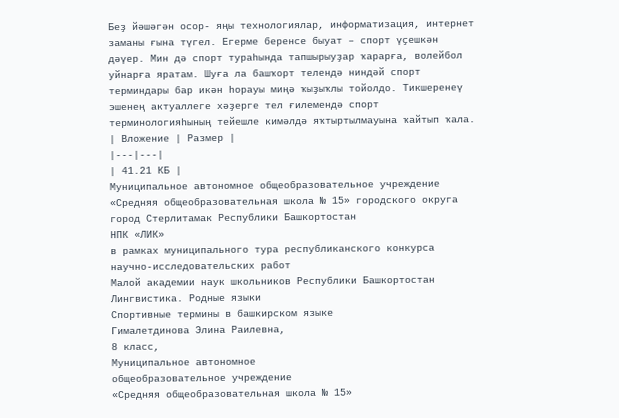Беҙ йәшәгән осор- яңы технологиялар, информатизация, интернет заманы ғына түгел. Егерме беренсе быуат – спорт үҫешкән дәүер. Мин дә спорт тураһында тапшырыуҙар ҡарарға, волейбол уйнарға яратам. Шуға ла башҡорт телендә ниндәй спорт терминдары бар икән һорауы миңә ҡыҙыҡлы тойолдо. Тикшеренеү эшенең актуаллеге хәҙерге тел ғилемендә спорт терминологияһының тейешле кимәлдә яҡтыртылмауына ҡайтып ҡала.
| Вложение | Размер |
|---|---|
| 41.21 КБ |
Муниципальное автономное общеобразовательное учреждение
«Средняя общеобразовательная школа № 15» городского округа
город Стерлитамак Республики Башкортостан
НПК «ЛИК»
в рамках муниципального тура республиканского конкурса
научно-исследовательских работ
Малой академии наук школьников Республики Башкортостан
Лингвистика. Родные языки
Спортивные термины в башкирском языке
Гималетдинова Элина Раилевна,
8 класс,
Муниципальное автономное
общеобразовательное учреждение
«Средняя общеобразовательная школа № 15»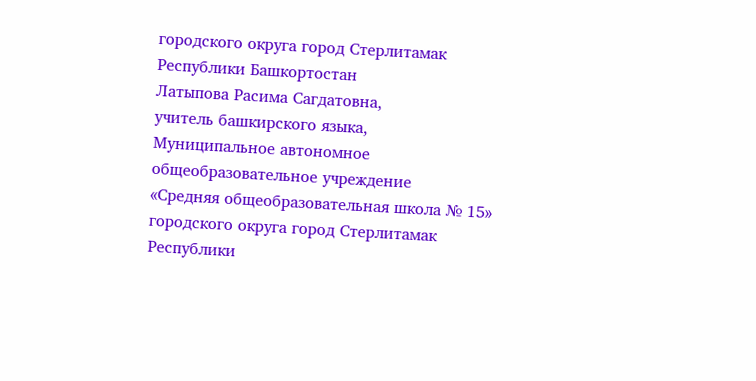городского округа город Стерлитамак
Республики Башкортостан
Латыпова Расима Сагдатовна,
учитель башкирского языка,
Муниципальное автономное
общеобразовательное учреждение
«Средняя общеобразовательная школа № 15»
городского округа город Стерлитамак
Республики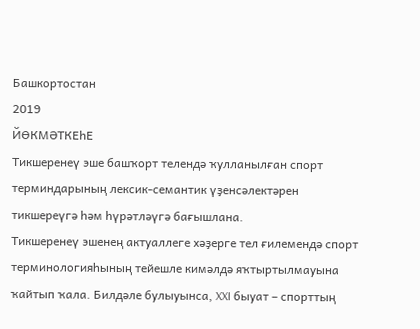Башкортостан
2019
ЙӨКМӘТКЕһЕ
Тикшеренеү эше башҡорт телендә ҡулланылған спорт терминдарының лексик-семантик үҙенсәлектәрен тикшереүгә һәм һүрәтләүгә бағышлана.
Тикшеренеү эшенең актуаллеге хәҙерге тел ғилемендә спорт терминологияһының тейешле кимәлдә яҡтыртылмауына ҡайтып ҡала. Билдәле булыуынса, XXI быуат – спорттың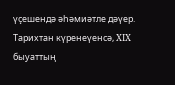үҫешендә әһәмиәтле дәүер. Тарихтан күренеүенсә, XIX быуаттың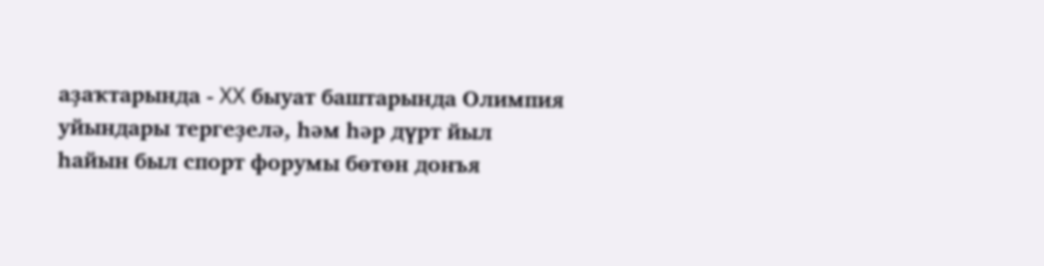аҙаҡтарында - XX быуат баштарында Олимпия уйындары тергеҙелә, һәм һәр дүрт йыл һайын был спорт форумы бөтөн донъя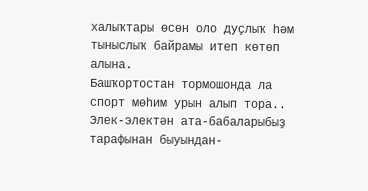халыҡтары өсөн оло дуҫлыҡ һәм тыныслыҡ байрамы итеп көтөп алына.
Башҡортостан тормошонда ла спорт мөһим урын алып тора.. Элек-электән ата-бабаларыбыҙ тарафынан быуындан-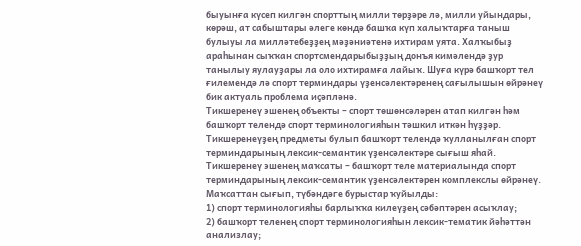быуынға күсеп килгән спорттың милли төрҙәре лә, милли уйындары, көрәш, ат сабыштары әлеге көндә башҡа күп халыҡтарға таныш булыуы ла милләтебеҙҙең мәҙәниәтенә ихтирам уята. Халҡыбыҙ араһынан сыҡҡан спортсмендарыбыҙҙың донъя кимәлендә ҙур танылыу яулауҙары ла оло ихтирамға лайыҡ. Шуға күрә башҡорт тел ғилемендә лә спорт терминдары үҙенсәлектәренең сағылышын өйрәнеү бик актуаль проблема иҫәпләнә.
Тикшеренеү эшенең объекты – спорт төшөнсәләрен атап килгән һәм башҡорт телендә спорт терминологияһын тәшкил иткән һүҙҙәр.
Тикшеренеүҙең предметы булып башҡорт телендә ҡулланылған спорт терминдарының лексик-семантик үҙенсәлектәре сығыш яһай.
Тикшеренеү эшенең маҡсаты – башҡорт теле материалында спорт терминдарының лексик-семантик үҙенсәлектәрен комплекслы өйрәнеү.
Маҡсаттан сығып, түбәндәге бурыстар ҡуйылды:
1) спорт терминологияһы барлыҡҡа килеүҙең сәбәптәрен асыҡлау;
2) башҡорт теленең спорт терминологияһын лексик-тематик йәһәттән анализлау;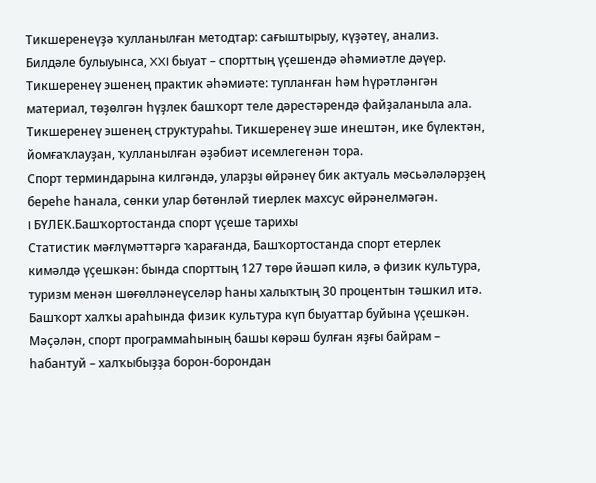Тикшеренеүҙә ҡулланылған методтар: сағыштырыу, күҙәтеү, анализ.
Билдәле булыуынса, XXI быуат – спорттың үҫешендә әһәмиәтле дәүер. Тикшеренеү эшенең практик әhәмиәте: тупланған hәм hүрәтләнгән материал, төҙөлгән һүҙлек башҡорт теле дәрестәрендә файҙаланыла ала.
Тикшеренеү эшенең структураhы. Тикшеренеү эше инештән, ике бүлектән, йомғаҡлауҙан, ҡулланылған әҙәбиәт исемлегенән тора.
Спорт терминдарына килгәндә, уларҙы өйрәнеү бик актуаль мәсьәләләрҙең береһе һанала, сөнки улар бөтөнләй тиерлек махсус өйрәнелмәгән.
I БҮЛЕК.Башҡортостанда спорт үҫеше тарихы
Статистик мәғлүмәттәргә ҡарағанда, Башҡортостанда спорт етерлек кимәлдә үҫешкән: бында спорттың 127 төрө йәшәп килә, ә физик культура, туризм менән шөғөлләнеүселәр һаны халыҡтың 30 процентын тәшкил итә.
Башҡорт халҡы араһында физик культура күп быуаттар буйына үҫешкән. Мәҫәлән, спорт программаһының башы көрәш булған яҙғы байрам – һабантуй – халҡыбыҙҙа борон-борондан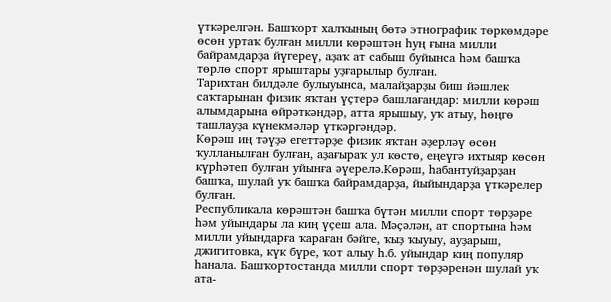үткәрелгән. Башҡорт халҡының бөтә этнографик төркөмдәре өсөн уртаҡ булған милли көрәштән һуң ғына милли байрамдарҙа йүгереү, аҙаҡ ат сабыш буйынса һәм башҡа төрлө спорт ярыштары уҙғарылыр булған.
Тарихтан билдәле булыуынса, малайҙарҙы биш йәшлек саҡтарынан физик яҡтан үҫтерә башлағандар: милли көрәш алымдарына өйрәткәндәр, атта ярышыу, уҡ атыу, һөңгө ташлауҙа күнекмәләр үткәргәндәр.
Көрәш иң тәүҙә егеттәрҙе физик яҡтан әҙерләү өсөн ҡулланылған булған, аҙағыраҡ ул көстө, еңеүгә ихтыяр көсөн күрһәтеп булған уйынға әүерелә.Көрәш, һабантуйҙарҙан башҡа, шулай уҡ башҡа байрамдарҙа, йыйындарҙа үткәрелер булған.
Республикала көрәштән башҡа бүтән милли спорт төрҙәре һәм уйындары ла киң үҫеш ала. Мәҫәлән, ат спортына һәм милли уйындарға ҡараған бәйге, ҡыҙ ҡыуыу, ауҙарыш, джигитовка, күк бүре, ҡот алыу һ.б. уйындар киң популяр һанала. Башҡортостанда милли спорт төрҙәренән шулай уҡ ата-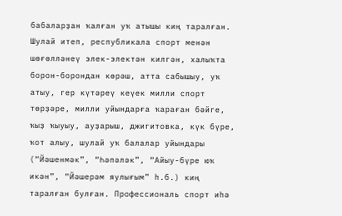бабаларҙан ҡалған уҡ атышы киң таралған.
Шулай итеп, республикала спорт менән шөғөлләнеү элек-электән килгән, халыҡта борон-борондан көрәш, атта сабышыу, уҡ атыу, гер күтәреү кеүек милли спорт төрҙәре, милли уйындарға ҡараған бәйге, ҡыҙ ҡыуыу, ауҙарыш, джигитовка, күк бүре, ҡот алыу, шулай уҡ балалар уйындары (“Йәшенмәк”, “Һәпәләк”, “Айыу-бүре юҡ икән”, “Йәшерәм яулығым” һ.б.) киң таралған булған. Профессиональ спорт иһә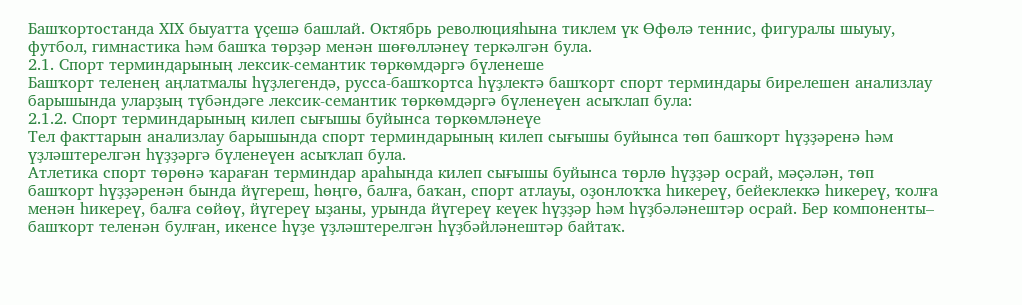Башҡортостанда XIX быуатта үҫешә башлай. Октябрь революцияһына тиклем үк Өфөлә теннис, фигуралы шыуыу, футбол, гимнастика һәм башҡа төрҙәр менән шөғөлләнеү теркәлгән була.
2.1. Спорт терминдарының лексик-семантик төркөмдәргә бүленеше
Башҡорт теленең аңлатмалы һүҙлегендә, русса-башҡортса һүҙлектә башҡорт спорт терминдары бирелешен анализлау барышында уларҙың түбәндәге лексик-семантик төркөмдәргә бүленеүен асыҡлап була:
2.1.2. Спорт терминдарының килеп сығышы буйынса төркөмләнеүе
Тел факттарын анализлау барышында спорт терминдарының килеп сығышы буйынса төп башҡорт һүҙҙәренә һәм үҙләштерелгән һүҙҙәргә бүленеүен асыҡлап була.
Атлетика спорт төрөнә ҡараған терминдар араһында килеп сығышы буйынса төрлө һүҙҙәр осрай, мәҫәлән, төп башҡорт һүҙҙәренән бында йүгереш, һөңгө, балға, баҡан, спорт атлауы, оҙонлоҡҡа һикереү, бейеклеккә һикереү, ҡолға менән һикереү, балға сөйөү, йүгереү ыҙаны, урында йүгереү кеүек һүҙҙәр һәм һүҙбәләнештәр осрай. Бер компоненты– башҡорт теленән булған, икенсе һүҙе үҙләштерелгән һүҙбәйләнештәр байтаҡ.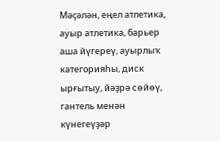Мәҫәлән, еңел атлетика, ауыр атлетика, барьер аша йүгереү, ауырлыҡ категорияһы, диск ырғытыу, йәҙрә сөйөү, гантель менән күнегеүҙәр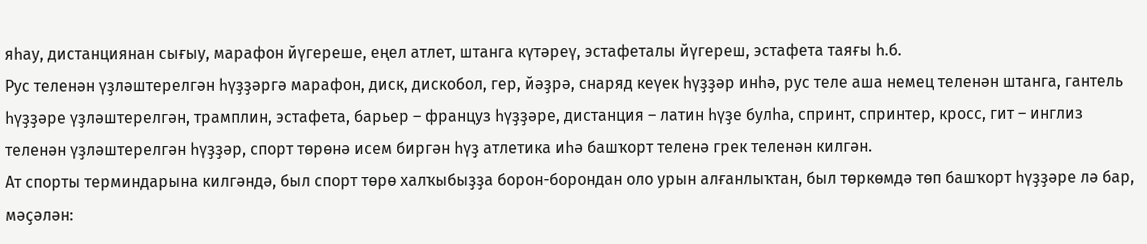яһау, дистанциянан сығыу, марафон йүгереше, еңел атлет, штанга күтәреү, эстафеталы йүгереш, эстафета таяғы һ.б.
Рус теленән үҙләштерелгән һүҙҙәргә марафон, диск, дискобол, гер, йәҙрә, снаряд кеүек һүҙҙәр инһә, рус теле аша немец теленән штанга, гантель һүҙҙәре үҙләштерелгән, трамплин, эстафета, барьер – француз һүҙҙәре, дистанция – латин һүҙе булһа, спринт, спринтер, кросс, гит – инглиз теленән үҙләштерелгән һүҙҙәр, спорт төрөнә исем биргән һүҙ атлетика иһә башҡорт теленә грек теленән килгән.
Ат спорты терминдарына килгәндә, был спорт төрө халҡыбыҙҙа борон-борондан оло урын алғанлыҡтан, был төркөмдә төп башҡорт һүҙҙәре лә бар, мәҫәлән: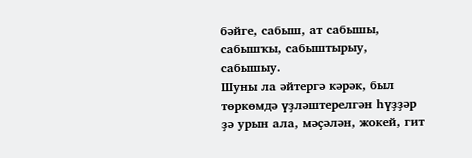бәйге, сабыш, ат сабышы, сабышҡы, сабыштырыу, сабышыу.
Шуны ла әйтергә кәрәк, был төркөмдә үҙләштерелгән һүҙҙәр ҙә урын ала, мәҫәлән, жокей, гит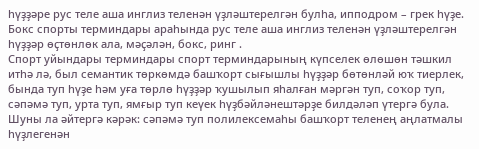һүҙҙәре рус теле аша инглиз теленән үҙләштерелгән булһа, ипподром – грек һүҙе.
Бокс спорты терминдары араһында рус теле аша инглиз теленән үҙләштерелгән һүҙҙәр өҫтөнлөк ала, мәҫәлән, бокс, ринг .
Спорт уйындары терминдары спорт терминдарының күпселек өлөшөн тәшкил итһә лә, был семантик төркөмдә башҡорт сығышлы һүҙҙәр бөтөнләй юҡ тиерлек, бында туп һүҙе һәм уға төрлө һүҙҙәр ҡушылып яһалған мәргән туп, соҡор туп, сәпәмә туп, урта туп, ямғыр туп кеүек һүҙбәйләнештәрҙе билдәләп үтергә була. Шуны ла әйтергә кәрәк: сәпәмә туп полилексемаһы башҡорт теленең аңлатмалы һүҙлегенән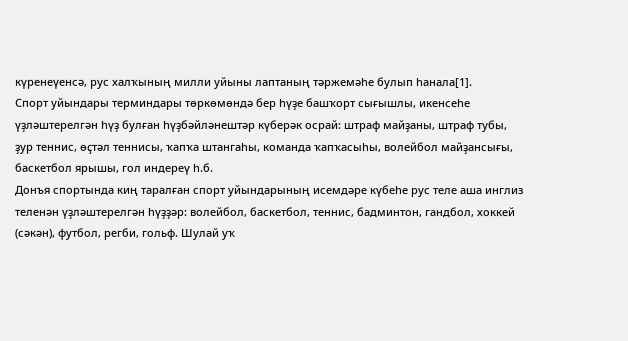күренеүенсә, рус халҡының милли уйыны лаптаның тәржемәһе булып һанала[1].
Спорт уйындары терминдары төркөмөндә бер һүҙе башҡорт сығышлы, икенсеһе үҙләштерелгән һүҙ булған һүҙбәйләнештәр күберәк осрай: штраф майҙаны, штраф тубы, ҙур теннис, өҫтәл теннисы, ҡапҡа штангаһы, команда ҡапҡасыһы, волейбол майҙансығы, баскетбол ярышы, гол индереү һ.б.
Донъя спортында киң таралған спорт уйындарының исемдәре күбеһе рус теле аша инглиз теленән үҙләштерелгән һүҙҙәр: волейбол, баскетбол, теннис, бадминтон, гандбол, хоккей (сәкән), футбол, регби, гольф. Шулай уҡ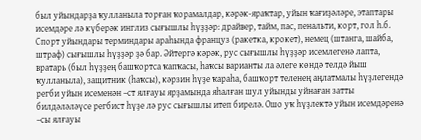был уйындарҙа ҡулланыла торған ҡорамалдар, кәрәк-яраҡтар, уйын ҡағиҙәләре, этаптары исемдәре лә күберәк инглиз сығышлы һүҙҙәр: драйвер, тайм, пас, пенальти, корт, гол һ.б. Спорт уйындары терминдары араһында француз (ракетка, крокет), немец (штанга, шайба, штраф) сығышлы һүҙҙәр ҙә бар. Әйтергә кәрәк, рус сығышлы һүҙҙәр исемлегенә лапта, вратарь (был һүҙҙең башҡортса ҡапҡасы, һаҡсы варианты ла әлеге көндә телдә йыш ҡулланыла), защитник (һаҡсы), кәрзин һүҙе ҡараһа, башҡорт теленең аңлатмалы һүҙлегендә регби уйын исеменән –ст ялғауы ярҙамында яһалған шул уйынды уйнаған затты билдәләләүсе регбист һүҙе лә рус сығышлы итеп бирелә. Ошо уҡ һүҙлектә уйын исемдәренә –сы ялғауы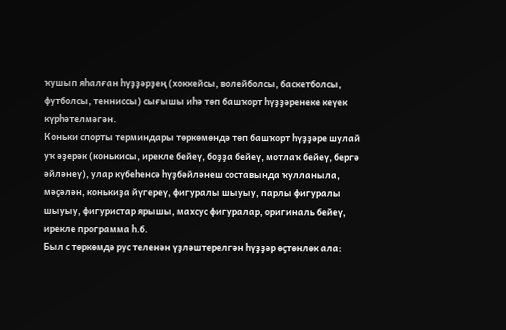ҡушып яһалған һүҙҙәрҙең (хоккейсы, волейболсы, баскетболсы, футболсы, тенниссы) сығышы иһә төп башҡорт һүҙҙәренеке кеүек күрһәтелмәгән.
Коньки спорты терминдары төркөмөндә төп башҡорт һүҙҙәре шулай уҡ әҙерәк (конькисы, ирекле бейеү, боҙҙа бейеү, мотлаҡ бейеү, бергә әйләнеү), улар күбеһенсә һүҙбәйләнеш составында ҡулланыла, мәҫәлән, конькиҙа йүгереү, фигуралы шыуыу, парлы фигуралы шыуыу, фигуристар ярышы, махсус фигуралар, оригиналь бейеү, ирекле программа һ.б.
Был с төркөмдә рус теленән үҙләштерелгән һүҙҙәр өҫтөнлөк ала: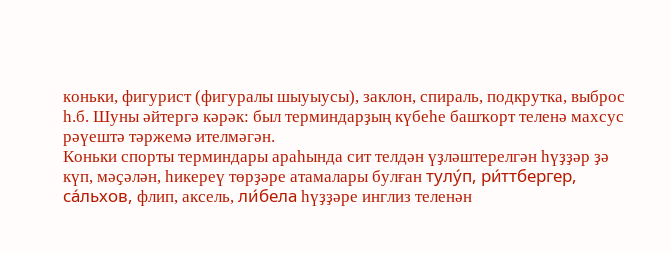коньки, фигурист (фигуралы шыуыусы), заклон, спираль, подкрутка, выброс һ.б. Шуны әйтергә кәрәк: был терминдарҙың күбеһе башҡорт теленә махсус рәүештә тәржемә ителмәгән.
Коньки спорты терминдары араһында сит телдән үҙләштерелгән һүҙҙәр ҙә күп, мәҫәлән, һикереү төрҙәре атамалары булған тулу́п, ри́ттбергер, са́льхов, флип, аксель, ли́бела һүҙҙәре инглиз теленән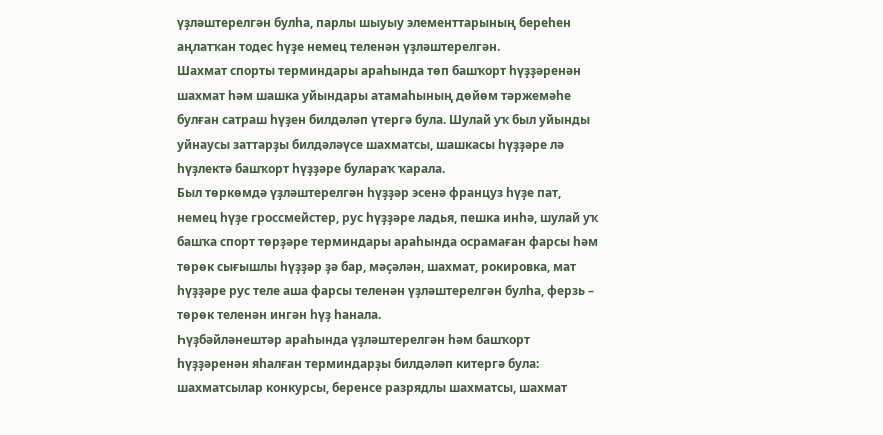үҙләштерелгән булһа, парлы шыуыу элементтарының береһен аңлатҡан тодес һүҙе немец теленән үҙләштерелгән.
Шахмат спорты терминдары араһында төп башҡорт һүҙҙәренән шахмат һәм шашка уйындары атамаһының дөйөм тәржемәһе булған сатраш һүҙен билдәләп үтергә була. Шулай уҡ был уйынды уйнаусы заттарҙы билдәләүсе шахматсы, шашкасы һүҙҙәре лә һүҙлектә башҡорт һүҙҙәре булараҡ ҡарала.
Был төркөмдә үҙләштерелгән һүҙҙәр эсенә француз һүҙе пат, немец һүҙе гроссмейстер, рус һүҙҙәре ладья, пешка инһә, шулай уҡ башҡа спорт төрҙәре терминдары араһында осрамаған фарсы һәм төрөк сығышлы һүҙҙәр ҙә бар, мәҫәлән, шахмат, рокировка, мат һүҙҙәре рус теле аша фарсы теленән үҙләштерелгән булһа, ферзь – төрөк теленән ингән һүҙ һанала.
Һүҙбәйләнештәр араһында үҙләштерелгән һәм башҡорт һүҙҙәренән яһалған терминдарҙы билдәләп китергә була: шахматсылар конкурсы, беренсе разрядлы шахматсы, шахмат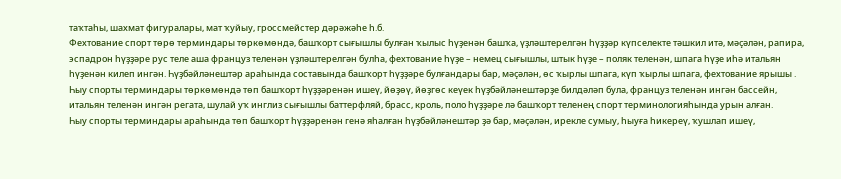таҡтаһы, шахмат фигуралары, мат ҡуйыу, гроссмейстер дәрәжәһе һ.б.
Фехтование спорт төрө терминдары төркөмөндә, башҡорт сығышлы булған ҡылыс һүҙенән башҡа, үҙләштерелгән һүҙҙәр күпселекте тәшкил итә, мәҫәлән, рапира, эспадрон һүҙҙәре рус теле аша француз теленән үҙләштерелгән булһа, фехтование һүҙе – немец сығышлы, штык һүҙе – поляк теленән, шпага һүҙе иһә итальян һүҙенән килеп ингән. Һүҙбәйләнештәр араһында составында башҡорт һүҙҙәре булғандары бар, мәҫәлән, өс ҡырлы шпага, күп ҡырлы шпага, фехтование ярышы .
Һыу спорты терминдары төркөмөндә төп башҡорт һүҙҙәренән ишеү, йөҙөү, йөҙгөс кеүек һүҙбәйләнештәрҙе билдәләп була, француз теленән ингән бассейн, итальян теленән ингән регата, шулай уҡ инглиз сығышлы баттерфляй, брасс, кроль, поло һүҙҙәре лә башҡорт теленең спорт терминологияһында урын алған.
Һыу спорты терминдары араһында төп башҡорт һүҙҙәренән генә яһалған һүҙбәйләнештәр ҙә бар, мәҫәлән, ирекле сумыу, һыуға һикереү, ҡушлап ишеү,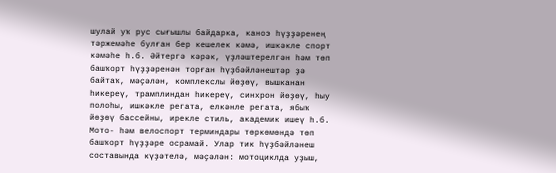шулай уҡ рус сығышлы байдарка, каноэ һүҙҙәренең тәржемәһе булған бер кешелек кәмә, ишкәкле спорт кәмәһе һ.б. Әйтергә кәрәк, үҙләштерелгән һәм төп башҡорт һүҙҙәренән торған һүҙбәйләнештәр ҙә байтаҡ, мәҫәлән, комплекслы йөҙөү, вышканан һикереү, трамплиндан һикереү, синхрон йөҙөү, һыу полоһы, ишкәкле регата, елкәнле регата, ябыҡ йөҙөү бассейны, ирекле стиль, академик ишеү һ.б.
Мото- һәм велоспорт терминдары төркөмөндә төп башҡорт һүҙҙәре осрамай. Улар тик һүҙбәйләнеш составында күҙәтелә, мәҫәлән: мотоциклда уҙыш,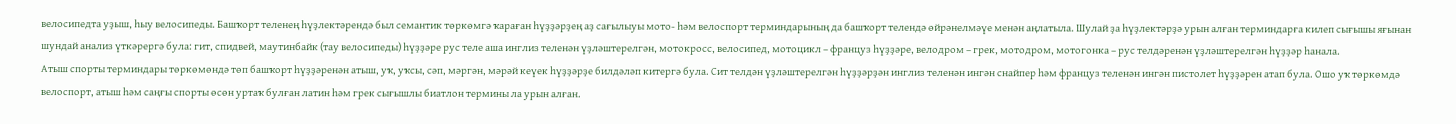велосипедта уҙыш, һыу велосипеды. Башҡорт теленең һүҙлектәрендә был семантик төркөмгә ҡараған һүҙҙәрҙең аҙ сағылыуы мото- һәм велоспорт терминдарының да башҡорт телендә өйрәнелмәүе менән аңлатыла. Шулай ҙа һүҙлектәрҙә урын алған терминдарға килеп сығышы яғынан шундай анализ үткәрергә була: гит, спидвей, маутинбайк (тау велосипеды) һүҙҙәре рус теле аша инглиз теленән үҙләштерелгән, мотокросс, велосипед, мотоцикл – француз һүҙҙәре, велодром – грек, мотодром, мотогонка – рус телдәренән үҙләштерелгән һүҙҙәр һанала.
Атыш спорты терминдары төркөмөндә төп башҡорт һүҙҙәренән атыш, уҡ, уҡсы, сәп, мәргән, мәрәй кеүек һүҙҙәрҙе билдәләп китергә була. Сит телдән үҙләштерелгән һүҙҙәрҙән инглиз теленән ингән снайпер һәм француз теленән ингән пистолет һүҙҙәрен атап була. Ошо уҡ төркөмдә велоспорт, атыш һәм саңғы спорты өсөн уртаҡ булған латин һәм грек сығышлы биатлон термины ла урын алған.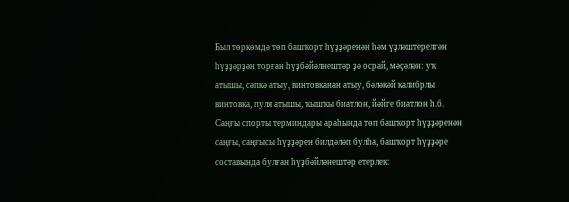Был төркөмдә төп башҡорт һүҙҙәренән һәм үҙләштерелгән һүҙҙәрҙән торған һүҙбәйәлнештәр ҙә осрай, мәҫәлән: уҡ атышы, сәпкә атыу, винтовканан атыу, бәләкәй калибрлы винтовка, пуля атышы, ҡышҡы биатлон, йәйге биатлон һ.б.
Саңғы спорты терминдары араһында төп башҡорт һүҙҙәренән саңғы, саңғысы һүҙҙәрен билдәләп булһа, башҡорт һүҙҙәре составында булған һүҙбәйләнештәр етерлек: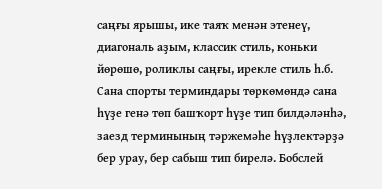саңғы ярышы, ике таяҡ менән этенеү, диагональ аҙым, классик стиль, коньки йөрөшө, роликлы саңғы, ирекле стиль һ.б.
Сана спорты терминдары төркөмөндә сана һүҙе генә төп башҡорт һүҙе тип билдәләнһә, заезд терминының тәржемәһе һүҙлектәрҙә бер урау, бер сабыш тип бирелә. Бобслей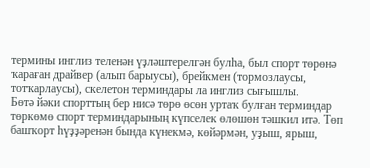термины инглиз теленән үҙләштерелгән булһа, был спорт төрөнә ҡараған драйвер (алып барыусы), брейкмен (тормозлаусы, тотҡарлаусы), скелетон терминдары ла инглиз сығышлы.
Бөтә йәки спорттың бер нисә төрө өсөн уртаҡ булған терминдар төркөмө спорт терминдарының күпселек өлөшөн тәшкил итә. Төп башҡорт һүҙҙәренән бында күнекмә, көйәрмән, уҙыш, ярыш,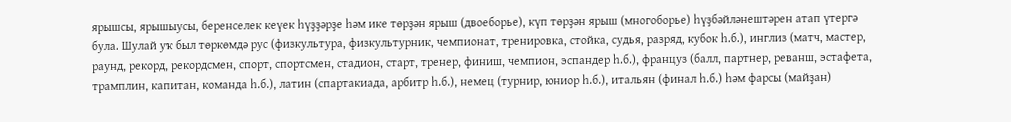ярышсы, ярышыусы, беренселек кеүек һүҙҙәрҙе һәм ике төрҙән ярыш (двоеборье), күп төрҙән ярыш (многоборье) һүҙбәйләнештәрен атап үтергә була. Шулай уҡ был төркөмдә рус (физкультура, физкультурник, чемпионат, тренировка, стойка, судья, разряд, кубок һ.б.), инглиз (матч, мастер, раунд, рекорд, рекордсмен, спорт, спортсмен, стадион, старт, тренер, финиш, чемпион, эспандер һ.б.), француз (балл, партнер, реванш, эстафета, трамплин, капитан, команда һ.б.), латин (спартакиада, арбитр һ.б.), немец (турнир, юниор һ.б.), итальян (финал һ.б.) һәм фарсы (майҙан)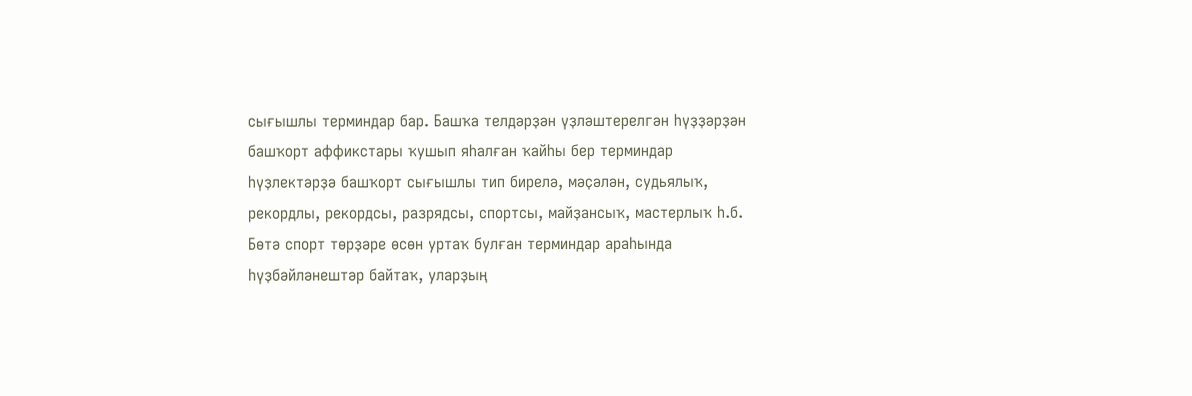сығышлы терминдар бар. Башҡа телдәрҙән үҙләштерелгән һүҙҙәрҙән башҡорт аффикстары ҡушып яһалған ҡайһы бер терминдар һүҙлектәрҙә башҡорт сығышлы тип бирелә, мәҫәлән, судьялыҡ, рекордлы, рекордсы, разрядсы, спортсы, майҙансыҡ, мастерлыҡ һ.б.
Бөтә спорт төрҙәре өсөн уртаҡ булған терминдар араһында һүҙбәйләнештәр байтаҡ, уларҙың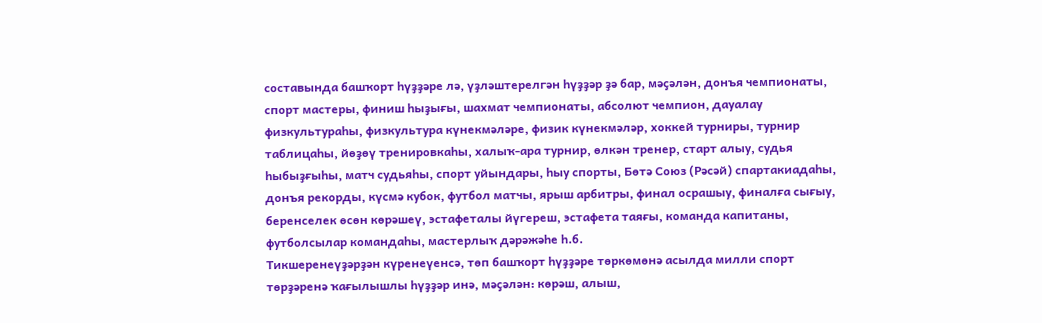составында башҡорт һүҙҙәре лә, үҙләштерелгән һүҙҙәр ҙә бар, мәҫәлән, донъя чемпионаты, спорт мастеры, финиш һыҙығы, шахмат чемпионаты, абсолют чемпион, дауалау физкультураһы, физкультура күнекмәләре, физик күнекмәләр, хоккей турниры, турнир таблицаһы, йөҙөү тренировкаһы, халыҡ-ара турнир, өлкән тренер, старт алыу, судья һыбыҙғыһы, матч судьяһы, спорт уйындары, һыу спорты, Бөтә Союз (Рәсәй) спартакиадаһы, донъя рекорды, күсмә кубок, футбол матчы, ярыш арбитры, финал осрашыу, финалға сығыу, беренселек өсөн көрәшеү, эстафеталы йүгереш, эстафета таяғы, команда капитаны, футболсылар командаһы, мастерлыҡ дәрәжәһе һ.б.
Тикшеренеүҙәрҙән күренеүенсә, төп башҡорт һүҙҙәре төркөмөнә асылда милли спорт төрҙәренә ҡағылышлы һүҙҙәр инә, мәҫәлән: көрәш, алыш,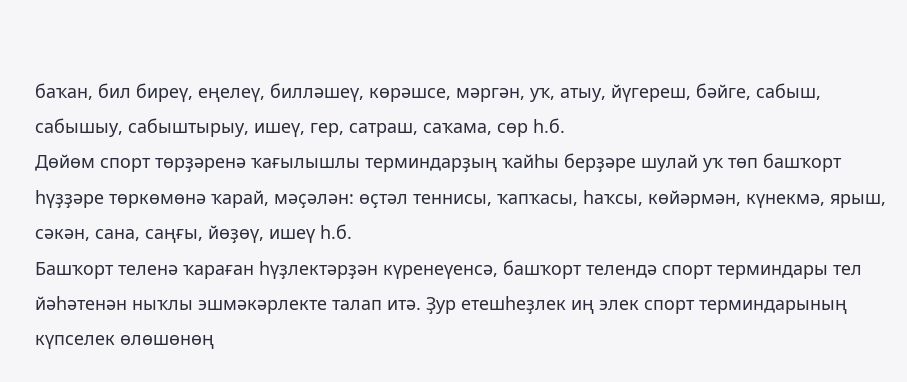баҡан, бил биреү, еңелеү, билләшеү, көрәшсе, мәргән, уҡ, атыу, йүгереш, бәйге, сабыш, сабышыу, сабыштырыу, ишеү, гер, сатраш, саҡама, сөр һ.б.
Дөйөм спорт төрҙәренә ҡағылышлы терминдарҙың ҡайһы берҙәре шулай уҡ төп башҡорт һүҙҙәре төркөмөнә ҡарай, мәҫәлән: өҫтәл теннисы, ҡапҡасы, һаҡсы, көйәрмән, күнекмә, ярыш, сәкән, сана, саңғы, йөҙөү, ишеү һ.б.
Башҡорт теленә ҡараған һүҙлектәрҙән күренеүенсә, башҡорт телендә спорт терминдары тел йәһәтенән ныҡлы эшмәкәрлекте талап итә. Ҙур етешһеҙлек иң элек спорт терминдарының күпселек өлөшөнөң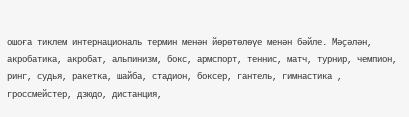ошоға тиклем интернациональ термин менән йөрөтөлөүе менән бәйле. Мәҫәлән, акробатика, акробат, альпинизм, бокс, армспорт, теннис, матч, турнир, чемпион, ринг, судья, ракетка, шайба, стадион, боксер, гантель, гимнастика , гроссмейстер, дзюдо, дистанция,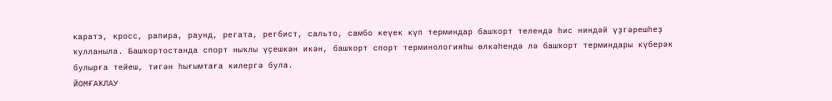каратэ, кросс, рапира, раунд, регата, регбист, сальто, самбо кеүек күп терминдар башҡорт телендә һис ниндәй үҙгәрешһеҙ ҡулланыла. Башҡортостанда спорт ныҡлы үҫешкән икән, башҡорт спорт терминологияһы өлкәһендә лә башҡорт терминдары күберәк булырға тейеш, тигән һығымтаға килергә була.
ЙОМҒАҠЛАУ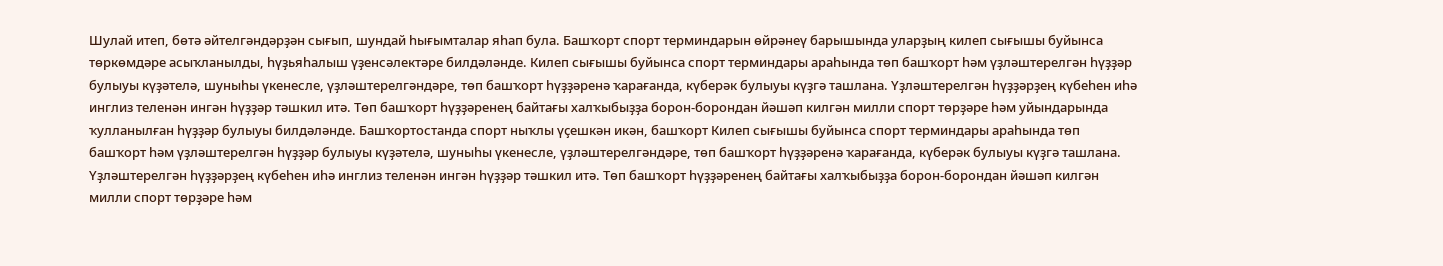Шулай итеп, бөтә әйтелгәндәрҙән сығып, шундай һығымталар яһап була. Башҡорт спорт терминдарын өйрәнеү барышында уларҙың килеп сығышы буйынса төркөмдәре асыҡланылды, һүҙьяһалыш үҙенсәлектәре билдәләнде. Килеп сығышы буйынса спорт терминдары араһында төп башҡорт һәм үҙләштерелгән һүҙҙәр булыуы күҙәтелә, шуныһы үкенесле, үҙләштерелгәндәре, төп башҡорт һүҙҙәренә ҡарағанда, күберәк булыуы күҙгә ташлана. Үҙләштерелгән һүҙҙәрҙең күбеһен иһә инглиз теленән ингән һүҙҙәр тәшкил итә. Төп башҡорт һүҙҙәренең байтағы халҡыбыҙҙа борон-борондан йәшәп килгән милли спорт төрҙәре һәм уйындарында ҡулланылған һүҙҙәр булыуы билдәләнде. Башҡортостанда спорт ныҡлы үҫешкән икән, башҡорт Килеп сығышы буйынса спорт терминдары араһында төп башҡорт һәм үҙләштерелгән һүҙҙәр булыуы күҙәтелә, шуныһы үкенесле, үҙләштерелгәндәре, төп башҡорт һүҙҙәренә ҡарағанда, күберәк булыуы күҙгә ташлана. Үҙләштерелгән һүҙҙәрҙең күбеһен иһә инглиз теленән ингән һүҙҙәр тәшкил итә. Төп башҡорт һүҙҙәренең байтағы халҡыбыҙҙа борон-борондан йәшәп килгән милли спорт төрҙәре һәм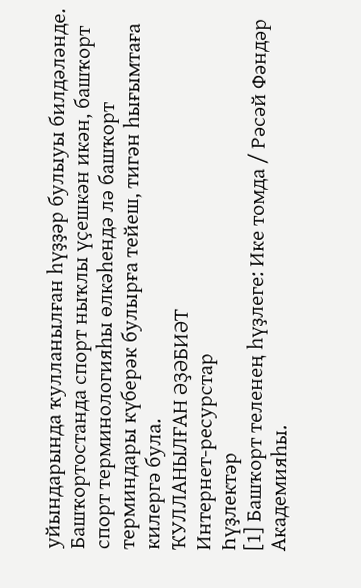уйындарында ҡулланылған һүҙҙәр булыуы билдәләнде. Башҡортостанда спорт ныҡлы үҫешкән икән, башҡорт спорт терминологияһы өлкәһендә лә башҡорт терминдары күберәк булырға тейеш, тигән һығымтаға килергә була.
ҠУЛЛАНЫЛҒАН ӘҘӘБИӘТ
Интернет-ресурстар
Һүҙлектәр
[1] Башҡорт теленең һүҙлеге: Ике томда / Рәсәй Фәндәр Академияһы.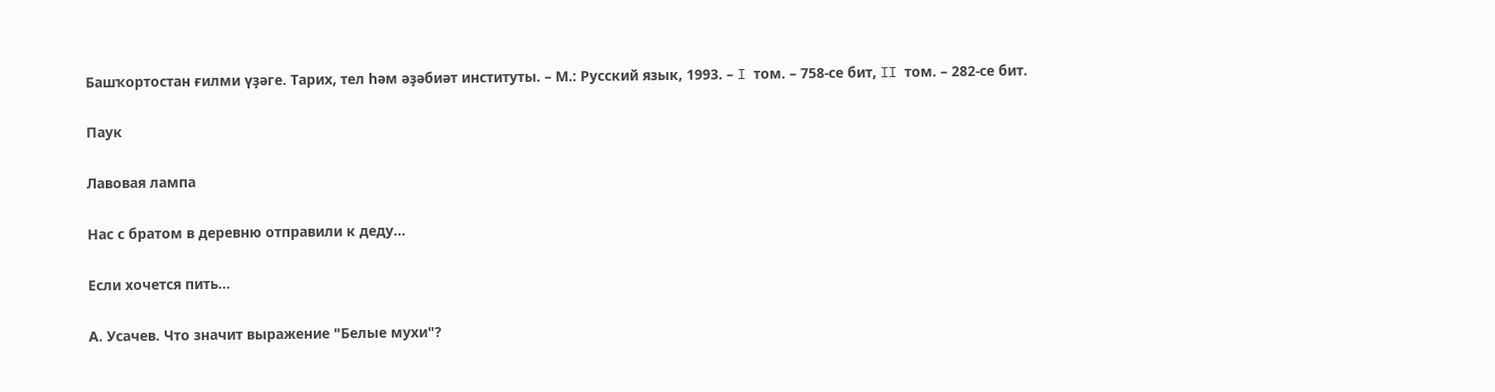Башҡортостан ғилми үҙәге. Тарих, тел һәм әҙәбиәт институты. – М.: Русский язык, 1993. – I том. – 758-се бит, II том. – 282-се бит.

Паук

Лавовая лампа

Нас с братом в деревню отправили к деду...

Если хочется пить...

А. Усачев. Что значит выражение "Белые мухи"?